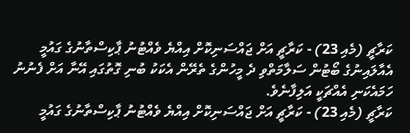ކަރާޗީ (މެއި 23) - ކަރާޗީ އަށް ޖައްސަނިކޮށް އިއްޔެ ވެއްޓުނު ޕާކިސްތާނުގެ ގައުމީ އެއާލައިނުގެ ބޯޓުން ސަލާމަތްވި ދެ މީހުންގެ ތެރޭން އެކަކު ބުނި ގޮތުގައި އޭނާ އަށް ފެނުނު ހަމައެކަނި އެއްޗަކީ އަލިފާނެވެ.
ކަރާޗީ (މެއި 23) - ކަރާޗީ އަށް ޖައްސަނިކޮށް އިއްޔެ ވެއްޓުނު ޕާކިސްތާނުގެ ގައުމީ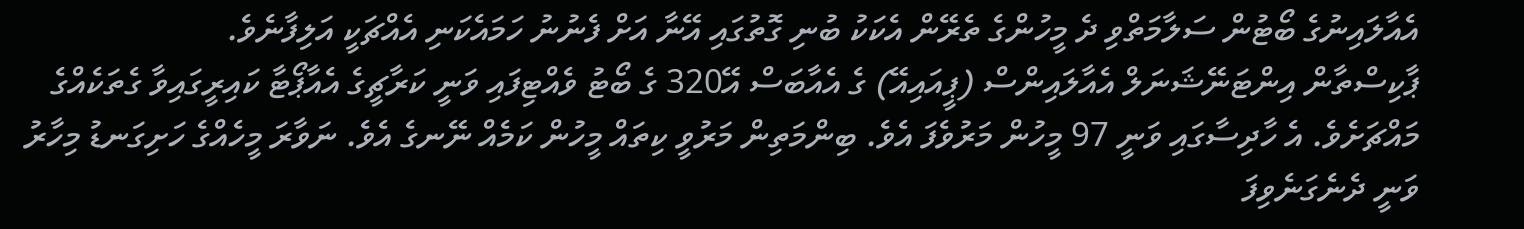އެއާލައިނުގެ ބޯޓުން ސަލާމަތްވި ދެ މީހުންގެ ތެރޭން އެކަކު ބުނި ގޮތުގައި އޭނާ އަށް ފެނުނު ހަމައެކަނި އެއްޗަކީ އަލިފާނެވެ.
ޕާކިސްތާން އިންޓަނޭޝަނަލް އެއާލައިންސް (ޕީއައިއޭ) ގެ އެއާބަސް އޭ320 ގެ ބޯޓު ވެއްޓިފައި ވަނީ ކަރާޗީގެ އެއާޕޯޓާ ކައިރީގައިވާ ގެތަކެއްގެ މައްޗަށެވެ. އެ ހާދިސާގައި ވަނީ 97 މީހުން މަރުވެފަ އެވެ. ބިންމަތިން މަރުވީ ކިތައް މީހުން ކަމެއް ނޭނގެ އެވެ. ނަވާރަ މީހެއްގެ ހަށިގަނޑު މިހާރު ވަނީ ދެނެގަނެވިފަ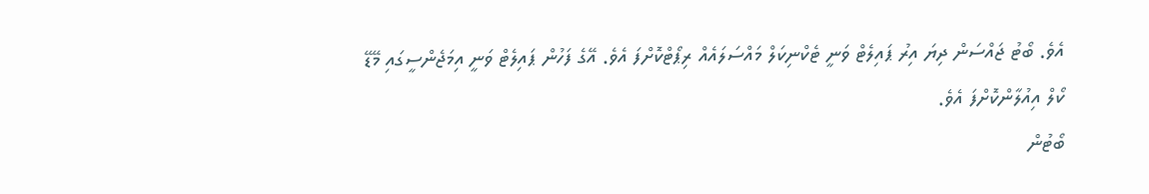އެވެ. ބޯޓު ޖައްސަން ދިޔަ އިރު ޕައިލެޓް ވަނީ ޓެކްނިކަލް މައްސަލައެއް ރިޕޯޓްކޮށްފަ އެވެ. އޭގެ ފަހުން ޕައިލެޓް ވަނީ އިމަޖެންސީގައި މޭޑޭ ކޯލް އިއުލާންކޮށްފަ އެވެ.
ބޯޓުން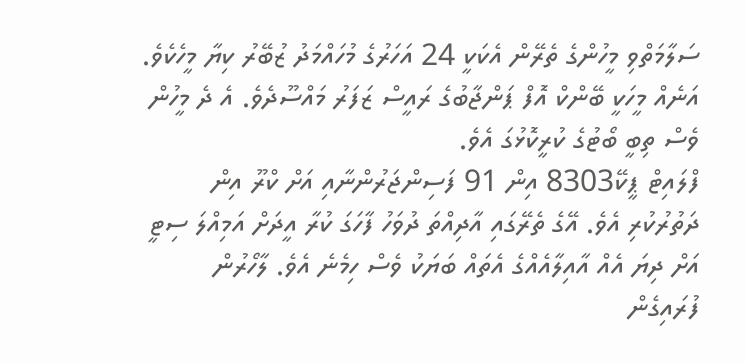ސަލާމަތްވި މީހުންގެ ތެރޭން އެކަކީ 24 އަހަރުގެ މުހައްމަދު ޒުބޭރު ކިޔާ މީހެކެވެ. އަނެއް މީހަކީ ބޭންކް އޮފް ޕަންޖާބުގެ ރައީސް ޒަފަރު މައްސޫދެވެ. އެ ދެ މީހުން ވެސް ތިބީ ބޯޓުގެ ކުރީކޮޅުގަ އެވެ.
ފްލައިޓް ޕީކޭ8303 އިން 91 ފަސިންޖަރުންނާއި އަށް ކްރޫ އިން ދަތުރުކުރި އެވެ. އޭގެ ތެރޭގައި އާދިއްތަ ދުވަހު ފާހަގަ ކުރާ އީދަށް އަމިއްލަ ސިޓީ އަށް ދިޔަ އެއް އާއިލާއެއްގެ އެތައް ބަޔަކު ވެސް ހިމެނެ އެވެ. ލާހޯރުން ފުރައިގެން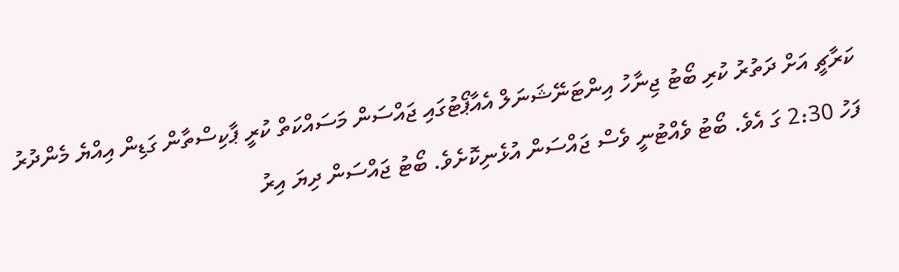ކަރާޗީ އަށް ދަތުރު ކުރި ބޯޓު ޖިނާހު އިންޓަނޭޝަނަލް އެއާޕޯޓުގައި ޖައްސަން މަސައްކަތް ކުރީ ޕާކިސްތާން ގަޑިން އިއްޔެ މެންދުރު ފަހު 2:30 ގަ އެވެ. ބޯޓު ވެއްޓުނީ ވެސް ޖައްސަން އުޅެނިކޮށެވެ. ބޯޓު ޖައްސަން ދިޔަ އިރު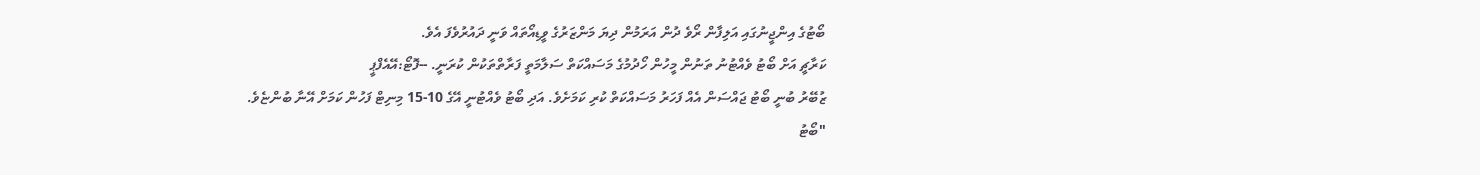ބޯޓުގެ އިންޖީނުގައި އަލިފާން ރޯވެ ދުން އަރަމުން ދިޔަ މަންޒަރުގެ ވީޑިއޯތައް ވަނީ ދައުރުވެފަ އެވެ.
ކަރާޗީ އަށް ބޯޓު ވެއްޓުނު ތަނުން މީހުން ހޯދުމުގެ މަސައްކަތް ސަލާމަތީ ފަރާތްތަކުން ކުރަނީ. --ފޮޓޯ:އޭއެފްޕީ
ޒުބޭރު ބުނީ ބޯޓު ޖައްސަން އެއް ފަހަރު މަސައްކަތް ކުރި ކަމަށެވެ. އަދި ބޯޓު ވެއްޓުނީ އޭގެ 10-15 މިނިޓް ފަހުން ކަމަށް އޭނާ ބުންޏެވެ.
"ބޯޓު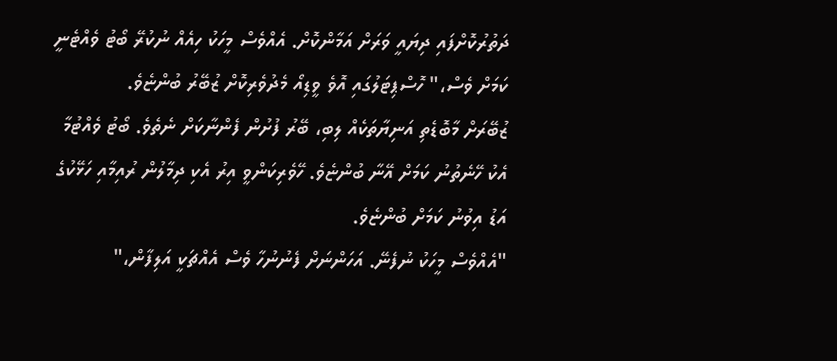ދަތުރުކޮށްފައި ދިޔައީ ވަރަށް އަމާންކޮށް. އެއްވެސް މީހަކު ހިއެއް ނުކުރޭ ބޯޓު ވެއްޓެނީ ކަމަށް ވެސް،" ހޮސްޕިޓަލުގައި އޮވެ ވީޑިއޯ މެދުވެރިކޮށް ޒުބޭރު ބުންޏެވެ.
ޒުބޭރަށް މާބޮޑެތި އަނިޔާތަކެއް ލިބި، ބޭރު ފުށުން ފެންނާކަށް ނެތެވެ. ބޯޓު ވެއްޓުމާ އެކު ހޭނެތުނު ކަމަށް އޭނާ ބުންޏެވެ. ހޭވެރިކަންވީ އިރު އެކި ދިމާލުން ރުއިމާއި ހަޅޭކުގެ އަޑު އިވުނު ކަމަށް ބުންޏެވެ.
"އެއްވެސް މީހަކު ނުފެނޭ. އަހަންނަށް ފެނުނުހާ ވެސް އެއްޗަކީ އަލިފާން،"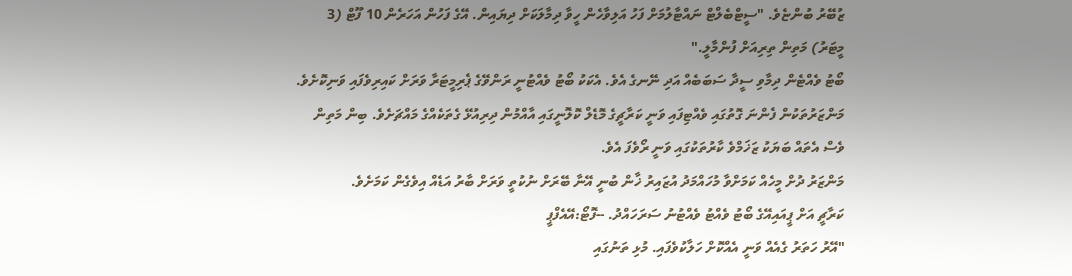ޒުބޭރު ބުންޏެވެ. "ސީޓްބެލްޓް ނައްޓާލުމަށް ފަހު އަލިވާހެން ހީވާ ދިމާލަކަށް ދިޔައިން. އޭގެ ފަހުން އަހަރެން 10 ފޫޓް (3 މީޓަރު) މަތިން ތިރިއަށް ފުންމާލީ."
ބޯޓު ވެއްޓެން ދިމާވި ސީދާ ސަބަބެއް އަދި ނޭނގެ އެވެ. އެކަކު ބޯޓު ވެއްޓުނީ ރަންވޭގެ ޕެރިމީޓަރާ ވަރަށް ކައިރިވެފައި ވަނިކޮށެވެ. މަންޒަރުތަކުން ފެންނަ ގޮތުގައި ވެއްޓިފައި ވަނީ ކަރާޗީގެ މޮޑެލް ކޮލޮނީގައި އާއްމުން ދިރިއުޅޭ ގެތަކެއްގެ މައްޗަށެވެ. ބިން މަތިން ވެސް އެތައް ބަޔަކު ޒަޚަމްވެ ކާރުތަކުގައި ވަނީ ރޯވެފަ އެވެ.
މަންޒަރު ދުށް މީހެއް ކަމަށްވާ މުހައްމަދު އުޒައިރު ޚާން ބުނީ އޭނާ ބޭރަށް ނުކުތީ ވަރަށް ބާރު އަޑެއް އިވެގެން ކަމަށެވެ.
ކަރާޗީ އަށް ޕީއައިއޭގެ ބޯޓު ވެއްޓު ވެއްޓުނު ސަރަހައްދު. --ފޮޓޯ:އޭއެފްޕީ
"އޭރު ހަތަރު ގެއެއް ވަނީ އެއްކޮށް ހަލާކުވެފައި. މުޅި ތަނުގައި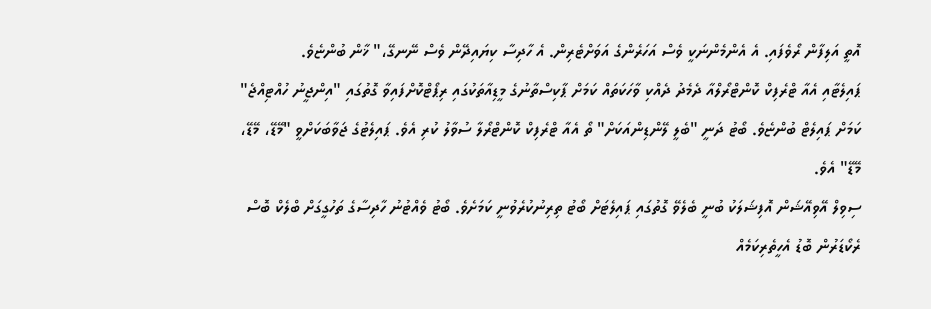އޮތީ އަލިފާން ރޯވެފައި. އެ އެންމެންނަކީ ވެސް އަހަރެންގެ އަވަށްޓެރިން. އެ ހާދިސާ ކިޔައިދޭން ވެސް ނޭނގޭ،" ޚާން ބުންޏެވެ.
ޕައިލެޓާއި އެއާ ޓްރެފިކް ކޮންޓްރޯލްއާ ދެމެދު ދެއްކި ވާހަކަތައް ކަމަށް ޕާކިސްތާނުގެ މީޑިއާތަކުގައި ރިޕޯޓްކޮށްފައިވާ ގޮތުގައި "އިންޖީނު ހުއްޓިއްޖެ" ކަމަށް ޕައިލެޓް ބުންޏެވެ. ބޯޓު ދަނީ "ބެލީ ލޭންޑިންއަކަށް" ތޯ އެއާ ޓްރެފިކް ކޮންޓްރޯލާ ސުވާލު ކުރި އެވެ. ޕައިލެޓުގެ ޖަވާބަކަށްވީ "މޭޑޭ، މޭޑޭ، މޭޑޭ" އެވެ.
ސިވިލް އޭވިއޭޝަން އޮފިޝަލަކު ބުނީ ބެލެވޭ ގޮތުގައި ޕައިލެޓަށް ބޯޓު ތިރިނުކުރެވުނީ ކަމަށެވެ. ބޯޓު ވެއްޓުނު ހާދިސާގެ ތަހުގީގަށް ބްލެކް ބޮސް ރެކޯޑަރުން ބޮޑު އެހީތެރިކަމެއް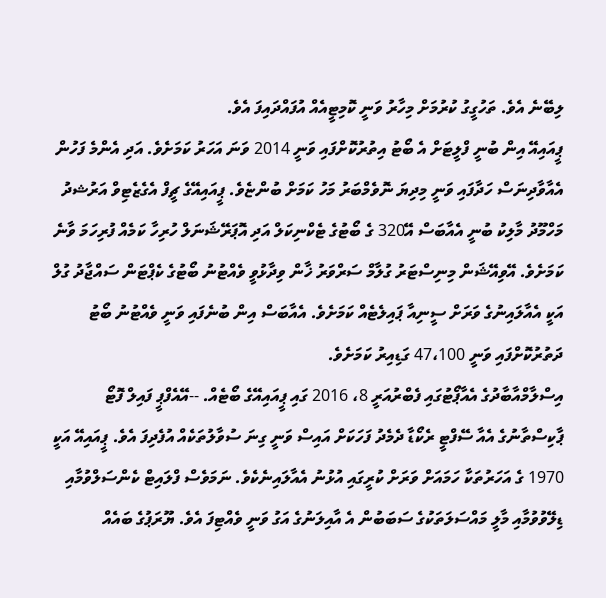ލިބޭނެ އެވެ. ތަހުގީގު ކުރުމަށް މިހާރު ވަނީ ކޮމިޓީއެއް އުފައްދައިފަ އެވެ.
ޕީއައިއޭ އިން ބުނީ ފްލީޓަށް އެ ބޯޓު އިތުރުކޮށްފައި ވަނީ 2014 ވަނަ އަހަރު ކަމަށެވެ. އަދި އެންމެ ފަހުން އެއާވާދިނަސް ހަދާފައި ވަނީ މިދިޔަ ނޮވެމްބަރު މަހު ކަމަށް ބުންޏެވެ. ޕީއައިއޭގެ ޗީފް އެގެޒެޓިވް އަރުޝދު މަހްމޫދު މާލިކު ބުނީ އެއާބަސް އޭ320 ގެ ބޯޓުގެ ޓެކްނިކަލް އަދި އޮޕަރޭޝަނަލް ހުރިހާ ކަމެއް ފުރިހަމަ ވާނެ ކަމަށެވެ. އޭވިއޭޝަން މިނިސްޓަރު ގުލާމް ސަރްވަރު ޚާން ވިދާޅުވީ ވެއްޓުނު ބޯޓުގެ ކެޕްޓަން ސައްޖާދު ގުލް އަކީ އެއާލައިނުގެ ވަރަށް ސީނިއާ ޕައިލެޓެއް ކަމަށެވެ. އެއާބަސް އިން ބުނެފައި ވަނީ ވެއްޓުނު ބޯޓު ދަތުރުކޮށްފައި ވަނީ 47،100 ގަޑިއިރު ކަމަށެވެ.
އިސްލާމްއާބާދުގެ އެއާޕޯޓުގައި ފެބްރުއަރީ 8، 2016 ގައި ޕީއައިއޭގެ ބޯޓެއް. --އޭއެފްޕީ ފައިލް ފޮޓޯ
ޕާކިސްތާނުގެ އެއާ ސޭފްޓީ ރެކޯޑާ ދެމެދު ފަހަކަށް އައިސް ވަނީ ގިނަ ސުވާލުތަކެއް އުފެދިފަ އެވެ. ޕީއައިއޭ އަކީ 1970 ގެ އަހަރުތަކާ ހަމައަށް ވަރަށް ކުރީގައި އުޅުނު އެއާލައިނެކެވެ. ނަމަވެސް ފްލައިޓް ކެންސަލްވުމާއި ޑިލޭވުވުމާއި މާލީ މައްސަލަތަކުގެ ސަބަބުން އެ އާއިލަނުގެ އަގު ވަނީ ވެއްޓިފަ އެވެ. ޔޫރަޕުގެ ބައެއް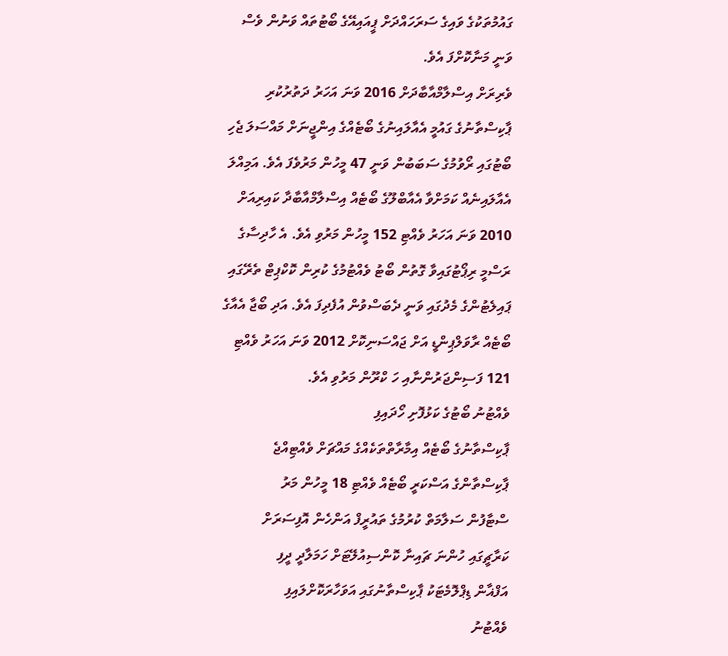ގައުމުތަކުގެ ވައިގެ ސަރަހައްދަށް ޕީއައިއޭގެ ބޯޓުތައް ވަނުން ވެސް ވަނީ މަނާކޮށްފަ އެވެ.
ވެރިރަށް އިސްލާމްއާބާދަށް 2016 ވަނަ އަހަރު ދަތުރުކުރި ޕާކިސްތާނުގެ ގައުމީ އެއާލައިނުގެ ބޯޓެއްގެ އިންޖީނަށް މައްސަލަ ޖެހި ބޯޓުގައި ރޯވުމުގެ ސަބަބުން ވަނީ 47 މީހުން މަރުވެފަ އެވެ. އަމިއްލަ އެއާލައިނެއް ކަމަށްވާ އެއާބްލޫގެ ބޯޓެއް އިސްލާމްއާބާދާ ކައިރިއަށް 2010 ވަނަ އަހަރު ވެއްޓި 152 މީހުން މަރުވި އެވެ. އެ ހާދިސާގެ ރަސްމީ ރިޕޯޓުގައިވާ ގޮތުން ބޯޓު ވެއްޓުމުގެ ކުރިން ކޮކްޕިޓް ތެރޭގައި ޕައިލެޓުންގެ މެދުގައި ވަނީ ދެބަސްވުން އުފެދިފަ އެވެ. އަދި ބޯޖާ އެއާގެ ބޯޓެއް ރާވަލްޕިންޑީ އަށް ޖައްސަނިކޮށް 2012 ވަނަ އަހަރު ވެއްޓި 121 ފަސިންޖަރުންނާއި ހަ ކްރޫން މަރުވި އެވެ.
ވެއްޓުނު ބޯޓުގެ ކަޅުފޮށި ހޯދައިފި
ޕާކިސްތާނުގެ ބޯޓެއް އިމާރާތްތަކެއްގެ މައްޗަށް ވެއްޓިއްޖެ
ޕާކިސްތާންގެ އަސްކަރީ ބޯޓެއް ވެއްޓި 18 މީހުން މަރު
ސްޓާފުން ސަލާމަތް ކުރުމުގެ ތައުރީފް އަންހެން އޮފިސަރަށް
ކަރާޗީގައި ހުންނަ ޗައިނާ ކޮންސިއުލޭޓަށް ހަމަލާދީ ދީފި
އަފްޣާން ޑިޕްލޮމެޓަކު ޕާކިސްތާނުގައި އަވަހާރަކޮށްލައިފި
ވެއްޓުނު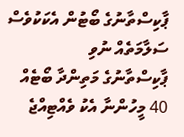ޕާކިސްތާނުގެ ބޯޓުން އެކަކުވެސް ސަލާމަތެއް ނުވި
ޕާކިސްތާނުގެ މަތިންދާ ބޯޓެއް 40 މީހުންނާ އެކު ވެއްޓިއްޖެ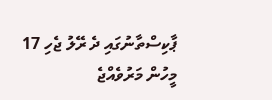ޕާކިސްތާނުގައި ދެ ރޭލު ޖެހި 17 މީހުން މަރުވެއްޖެ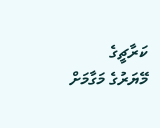ކަރާޗީގެ މޭޔަރުގެ މަގާމަށް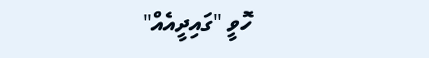ހޮވީ "ގައިދީއެއް"